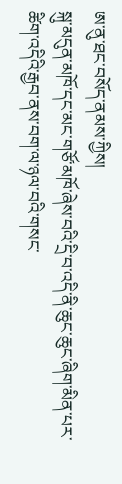ཨ་ནུ་ཐང་བསོད་ནམས་ཀྱིས།
སྐུ་མདུན་མཁོ་དང་མང་གཙོ་མཁོ་ཞེས་བའི་དྲི་བ་འདི་ནི་ཆུང་ཆུང་ཞིག་མིན་པར་ཚིག་འདིའི་རྒྱབ་ནས་བག་ལ་ཉལ་བའི་གསང་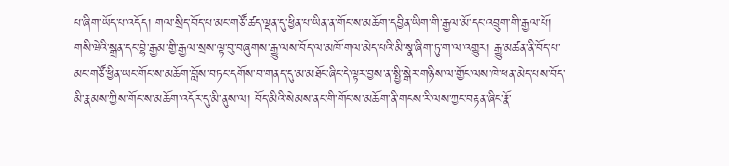པ་ཞིག་ཡོད་པ་འདོད། གལ་སྲིད་བོད་པ་མང་གཙོ་ཚད་ལྡན་དུ་ཕྱིན་པ་ཡིན་ན་གོང་ས་མཆོག་དབྱིན་ཡིག་གི་རྒྱལ་མོ་དང་འབྲུག་གི་རྒྱལ་པོ། གསི་ཝེའི་སྒྲན་དང་བྷེ་རྒྱམ་གྱི་རྒྱལ་སྲས་ལྟ་བུ་བཞུགས་རྒྱུ་ལས་བོད་ལ་མཁོ་གལ་མེད་པའི་མི་སྣ་ཞིག་ཏུ་ག་ལ་འགྱུར། རྒྱུ་མཚན་ནི་བོད་པ་མང་གཙོ་ཕྱིན་ཡང་གོང་ས་མཆོག་བློས་བཏང་དགོས་བ་གནད་དུ་མ་མཐོང་ཞིང་དེ་ལྟར་བྱས་ན་སྤྱི་སྒེར་གཉིས་ལ་གྱོང་ལས་ཁེ་ཕན་མེད་པས་བོད་མི་རྣམས་ཀྱིས་གོང་ས་མཆོག་འདོར་དུ་མི་ནུས་ལ། བོད་མིའི་སེམས་ནང་གི་གོང་ས་མཆོག་ནི་གངས་རི་ལས་ཀྱང་བརྟན་ཞིང་རྣོ་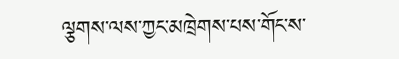ལྕགས་ལས་ཀྱང་མཁྲེགས་པས་གོང་ས་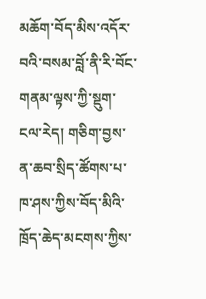མཆོག་བོད་མིས་འདོར་བའི་བསམ་བློ་ནི་རི་བོང་གནམ་ལྟས་ཀྱི་སྡུག་ངལ་རེད། གཅིག་བྱས་ན་ཆབ་སྲིད་ཚོགས་པ་ཁ་ཤས་ཀྱིས་བོད་མིའི་ཁྲོད་ཆེད་མངགས་ཀྱིས་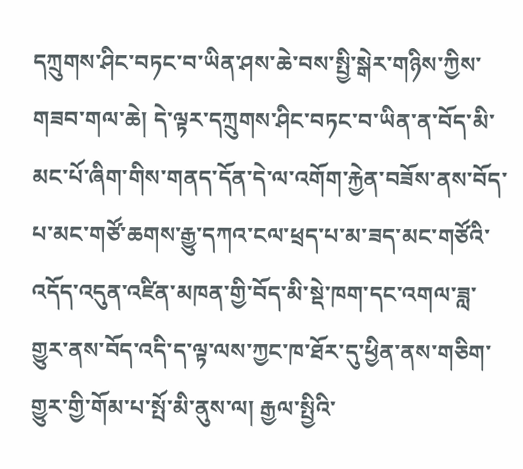དཀྲུགས་ཤིང་བཏང་བ་ཡིན་ཤས་ཆེ་བས་སྤྱི་སྒེར་གཉིས་ཀྱིས་གཟབ་གལ་ཆེ། དེ་ལྟར་དཀྲུགས་ཤིང་བཏང་བ་ཡིན་ན་བོད་མི་མང་པོ་ཞིག་གིས་གནད་དོན་དེ་ལ་འགོག་རྐྱེན་བཟོས་ནས་བོད་པ་མང་གཙོ་ཆགས་རྒྱུ་དཀའ་ངལ་ཕྲད་པ་མ་ཟད་མང་གཙོའི་འདོད་འདུན་འཛིན་མཁན་གྱི་བོད་མི་སྡེ་ཁག་དང་འགལ་ཟླ་གྱུར་ནས་བོད་འདི་ད་ལྟ་ལས་ཀྱང་ཁ་ཐོར་དུ་ཕྱིན་ནས་གཅིག་གྱུར་གྱི་གོམ་པ་སྤོ་མི་ནུས་ལ། རྒྱལ་སྤྱིའི་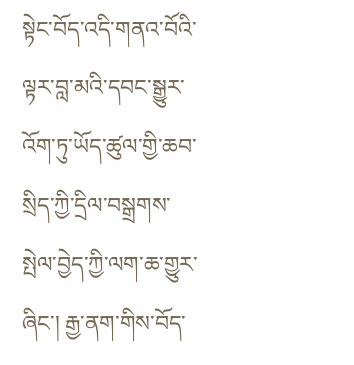སྟེང་བོད་འདི་གནའ་བོའི་ལྟར་བླ་མའི་དབང་སྒྱུར་འོག་ཏུ་ཡོད་ཚུལ་གྱི་ཆབ་སྲིད་ཀྱི་དྲིལ་བསྒྲགས་སྤེལ་བྱེད་ཀྱི་ལག་ཆ་གྱུར་ཞིང་། རྒྱ་ནག་གིས་བོད་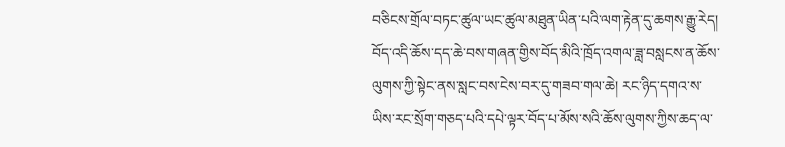བཅིངས་གྲོལ་བཏང་ཚུལ་ཡང་ཚུལ་མཐུན་ཡིན་པའི་ལག་རྟེན་དུ་ཆགས་རྒྱུ་རེད། བོད་འདི་ཆོས་དད་ཆེ་བས་གཞན་གྱིས་བོད་མིའི་ཁྲོད་འགལ་ཟླ་བསླངས་ན་ཆོས་ལུགས་ཀྱི་སྟེང་ནས་སླང་བས་ངེས་བར་དུ་གཟབ་གལ་ཆེ། རང་ཉིད་དགའ་ས་ཡིས་རང་སྲོག་གཅད་པའི་དཔེ་ལྟར་བོད་པ་མོས་སའི་ཆོས་ལུགས་ཀྱིས་ཆད་ལ་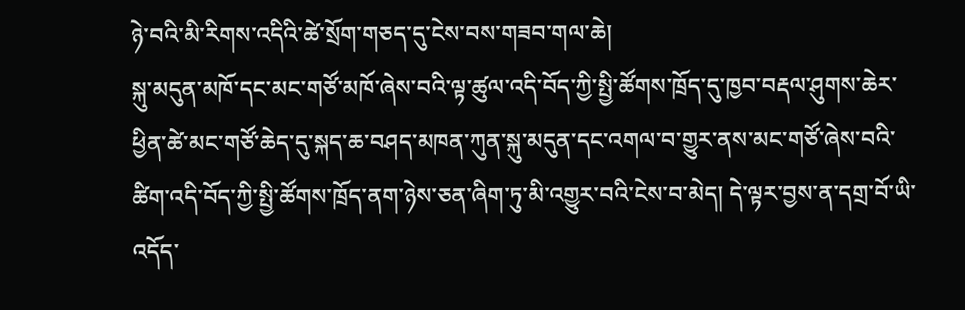ཉེ་བའི་མི་རིགས་འདིའི་ཚེ་སྲོག་གཅད་དུ་ངེས་བས་གཟབ་གལ་ཆེ།
སྐུ་མདུན་མཁོ་དང་མང་གཙོ་མཁོ་ཞེས་བའི་ལྟ་ཚུལ་འདི་བོད་ཀྱི་སྤྱི་ཚོགས་ཁྲོད་དུ་ཁྱབ་བརྡལ་ཤུགས་ཆེར་ཕྱིན་ཚེ་མང་གཙོ་ཆེད་དུ་སྐད་ཆ་བཤད་མཁན་ཀུན་སྐུ་མདུན་དང་འགལ་བ་གྱུར་ནས་མང་གཙོ་ཞེས་བའི་ཚིག་འདི་བོད་ཀྱི་སྤྱི་ཚོགས་ཁྲོད་ནག་ཉེས་ཅན་ཞིག་ཏུ་མི་འགྱུར་བའི་ངེས་བ་མེད། དེ་ལྟར་བྱས་ན་དགྲ་བོ་ཡི་འདོད་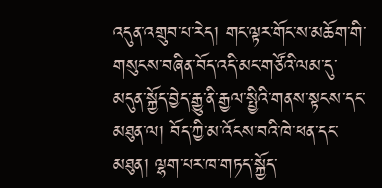འདུན་འགྲུབ་པ་རེད། གང་ལྟར་གོང་ས་མཆོག་གི་གསུངས་བཞིན་བོད་འདི་མང་གཙོའི་ལམ་དུ་མདུན་སྐྱོད་བྱེད་རྒྱུ་ནི་རྒྱལ་སྤྱིའི་གནས་སྟངས་དང་མཐུན་ལ། བོད་ཀྱི་མ་འོངས་བའི་ཁེ་ཕན་དང་མཐུན། ལྷག་པར་ཁ་གཏད་སྐྱོད་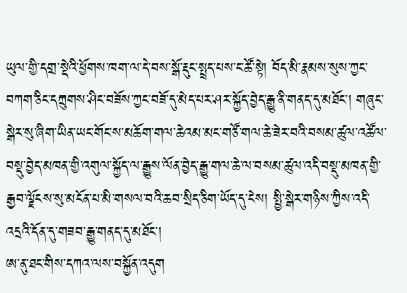ཡུལ་གྱི་དགྲ་སྡེའི་ཕྱོགས་ཁག་ལ་དེ་བས་སྒོ་རྡུང་སྤྲད་པས་ང་ཚོ་སྟེ། བོད་མི་རྣམས་སུས་ཀྱང་བཀག་ཅིང་དཀྲུགས་ཤིང་བཟོས་ཀྱང་བཟོ་དུ་མེད་པར་ཤར་སྐྱོད་བྱེད་རྒྱུ་ནི་གནད་དུ་མཐོང་། གཞུང་སྒེར་སུ་ཞིག་ཡིན་ཡང་གོང་ས་མཆོག་གལ་ཆེའམ་མང་གཙོ་གལ་ཆེ་ཟེར་བའི་བསམ་ཚུལ་འཚོལ་བསྡུ་བྱེད་མཁན་གྱི་འགུལ་སྐྱོད་ལ་རྒྱུས་ལོན་བྱེད་རྒྱུ་གལ་ཆེ་ལ་བསམ་ཚུལ་འདི་བསྡུ་མཁན་གྱི་རྒྱབ་ལྗོངས་སུ་མངོན་པ་མི་གསལ་བའི་ཆབ་སྲིད་ཅིག་ཡོད་དུ་ངེས། སྤྱི་སྒེར་གཉིས་ཀྱིས་འདི་འདྲའི་དོན་དུ་གཟབ་རྒྱུ་གནད་དུ་མཐོང་།
ཨ་ནུ་ཐང་གིས་དཀའ་ལས་བསྐྱོན་འདུག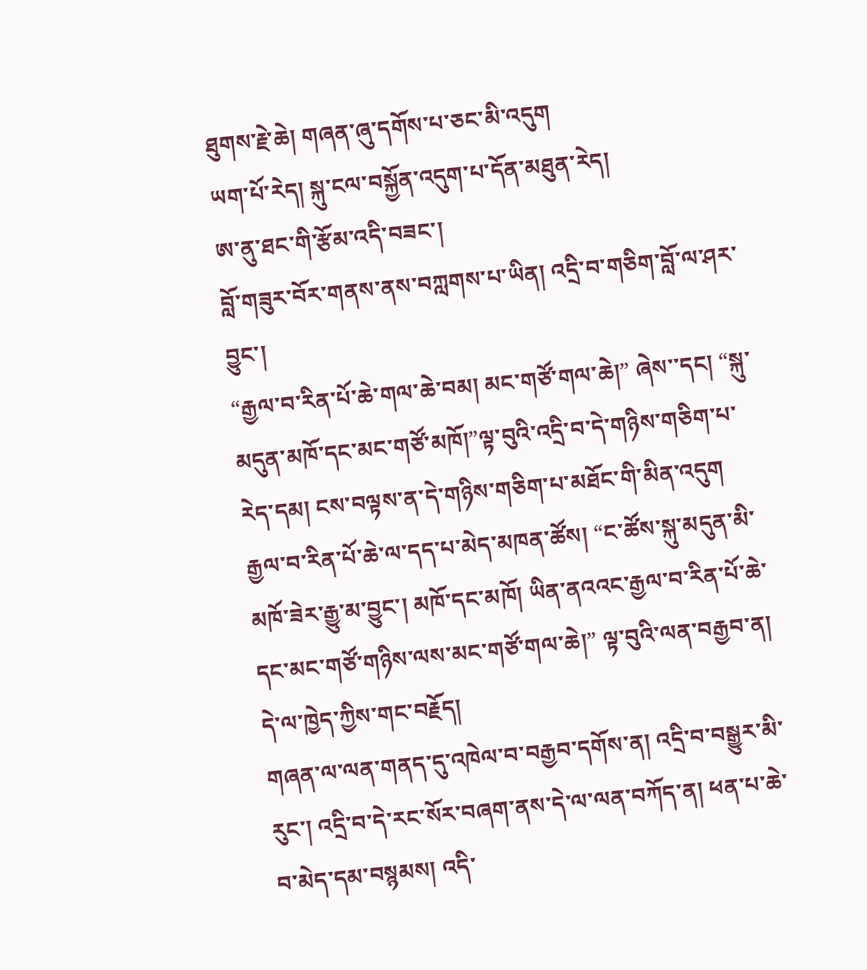ཐུགས་རྗེ་ཆེ། གཞན་ཞུ་དགོས་པ་ཅང་མི་འདུག
ཡག་པོ་རེད། སྐུ་ངལ་བསྐྱོན་འདུག་པ་དོན་མཐུན་རེད།
ཨ་ནུ་ཐང་གི་རྩོམ་འདི་བཟང་།
བློ་གཟུར་བོར་གནས་ནས་བཀླགས་པ་ཡིན། འདྲི་བ་གཅིག་བློ་ལ་ཤར་བྱུང་།
“རྒྱལ་བ་རིན་པོ་ཆེ་གལ་ཆེ་བམ། མང་གཙོ་གལ་ཆེ།” ཞེས་་དང། “སྐུ་མདུན་མཁོ་དང་མང་གཙོ་མཁོ།”ལྟ་བུའི་འདྲི་བ་དེ་གཉིས་གཅིག་པ་རེད་དམ། ངས་བལྟས་ན་དེ་གཉིས་གཅིག་པ་མཐོང་གི་མིན་འདུག
རྒྱལ་བ་རིན་པོ་ཆེ་ལ་དད་པ་མེད་མཁན་ཚོས། “ང་ཚོས་སྐུ་མདུན་མི་མཁོ་ཟེར་རྒྱུ་མ་བྱུང་། མཁོ་དང་མཁོ། ཡིན་ནའའང་རྒྱལ་བ་རིན་པོ་ཆེ་དང་མང་གཙོ་གཉིས་ལས་མང་གཙོ་གལ་ཆེ།” ལྟ་བུའི་ལན་བརྒྱབ་ན། དེ་ལ་ཁྱེད་ཀྱིས་གང་བརྗོད།
གཞན་ལ་ལན་གནད་དུ་འཁེལ་བ་བརྒྱབ་དགོས་ན། འདྲི་བ་བསྒྱུར་མི་རུང་། འདྲི་བ་དེ་རང་སོར་བཞག་ནས་དེ་ལ་ལན་བཀོད་ན། ཕན་པ་ཆེ་བ་མེད་དམ་བསྙམས། འདི་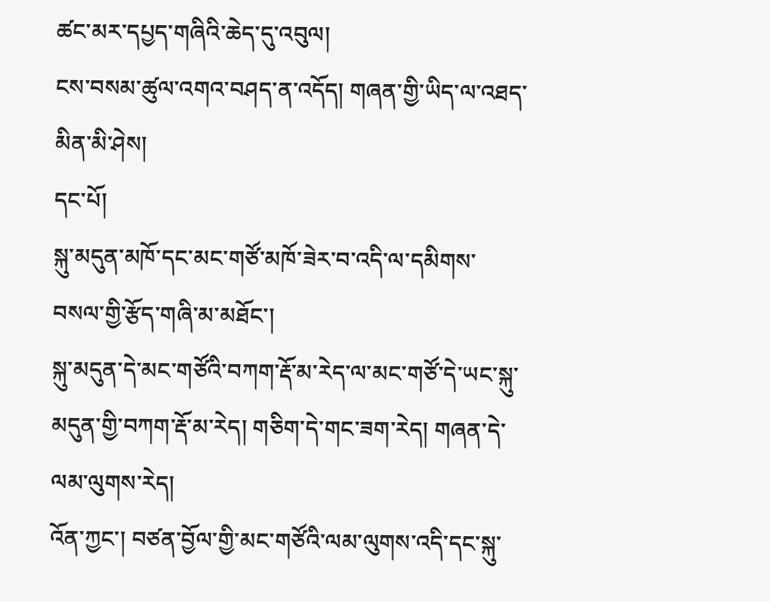ཚང་མར་དཔྱད་གཞིའི་ཆེད་དུ་འབུལ།
ངས་བསམ་ཚུལ་འགའ་བཤད་ན་འདོད། གཞན་གྱི་ཡིད་ལ་འཐད་མིན་མི་ཤེས།
དང་པོ།
སྐུ་མདུན་མཁོ་དང་མང་གཙོ་མཁོ་ཟེར་བ་འདི་ལ་དམིགས་བསལ་གྱི་རྩོད་གཞི་མ་མཐོང་།
སྐུ་མདུན་དེ་མང་གཙོའི་བཀག་རྡོ་མ་རེད་ལ་མང་གཙོ་དེ་ཡང་སྐུ་མདུན་གྱི་བཀག་རྡོ་མ་རེད། གཅིག་དེ་གང་ཟག་རེད། གཞན་དེ་ལམ་ལུགས་རེད།
འོན་ཀྱང་། བཙན་བྱོལ་གྱི་མང་གཙོའི་ལམ་ལུགས་འདི་དང་སྐུ་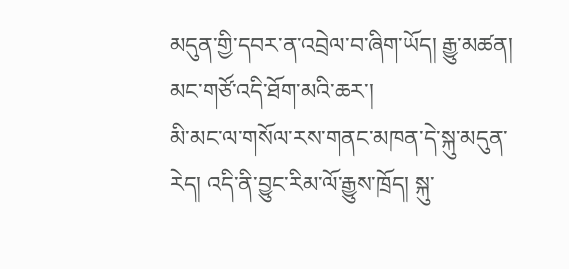མདུན་གྱི་དབར་ན་འབྲེལ་བ་ཞིག་ཡོད། རྒྱུ་མཚན། མང་གཙོ་འདི་ཐོག་མའི་ཆར་།
མི་མང་ལ་གསོལ་རས་གནང་མཁན་དེ་སྐུ་མདུན་རེད། འདི་ནི་བྱུང་རིམ་ལོ་རྒྱུས་ཁྲོད། སྐུ་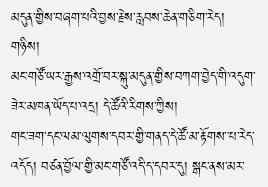མདུན་གྱིས་བཞག་པའི་བྱས་རྗེས་རླབས་ཆེན་གཅིག་རེད།
གཉིས།
མང་གཙོ་ཡར་རྒྱས་འགྲོ་བར་སྐུ་མདུན་གྱིས་བཀག་བྱེད་གི་འདུག་ཟེར་མཁན་ཡོད་པ་འདྲ། དེ་ཚོའི་རིགས་ཀྱིས།
གང་ཟག་དང་ལམ་ལུགས་དབར་གྱི་གནད་དེ་ཚོ་མ་རྟོགས་་པ་རེད་འདོད། བཙན་བྱོལ་གྱི་མང་གཙོ་འདི་ད་དབར་དུ། སྒང་ནས་མར་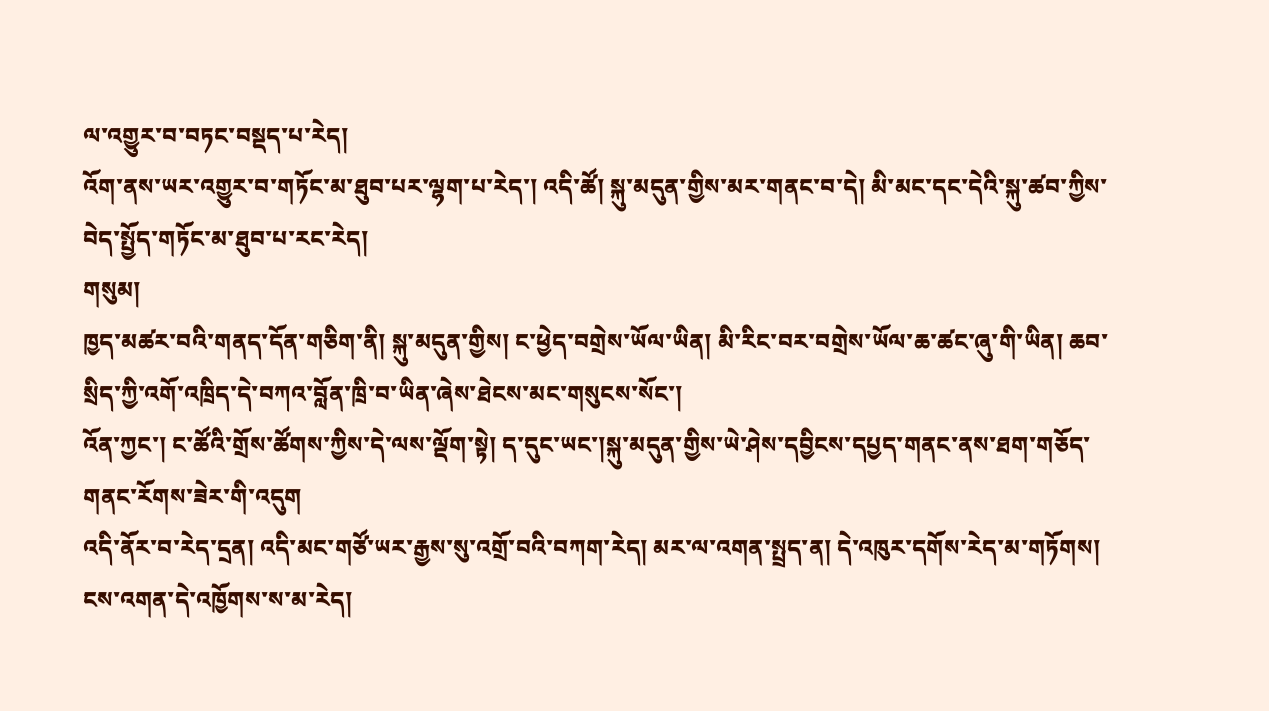ལ་འགྱུར་བ་བཏང་བསྡད་པ་རེད།
འོག་ནས་ཡར་འགྱུར་བ་གཏོང་མ་ཐུབ་པར་ལྷག་པ་རེད་། འདི་ཚོ། སྐུ་མདུན་གྱིས་མར་གནང་བ་དེ། མི་མང་དང་དེའི་སྐུ་ཚབ་ཀྱིས་བེད་སྤྱོད་གཏོང་མ་ཐུབ་པ་རང་རེད།
གསུམ།
ཁྱད་མཚར་བའི་གནད་དོན་གཅིག་ནི། སྐུ་མདུན་གྱིས། ང་ཕྱེད་བགྲེས་ཡོལ་ཡིན། མི་རིང་བར་བགྲེས་ཡོལ་ཆ་ཚང་ཞུ་གི་ཡིན། ཆབ་སྲིད་ཀྱི་འགོ་འཁྲིད་དེ་བཀའ་བློན་ཁྲི་བ་ཡིན་ཞེས་ཐེངས་མང་གསུངས་སོང་།
འོན་ཀྱང་། ང་ཚོའི་གྲོས་ཚོགས་ཀྱིས་དེ་ལས་ལྡོག་སྟེ། ད་དུང་ཡང་།སྐུ་མདུན་གྱིས་ཡེ་ཤེས་དབྱིངས་དཔྱད་གནང་ནས་ཐག་གཅོད་གནང་རོགས་ཟེར་གི་འདུག
འདི་ནོར་བ་རེད་དྲན། འདི་མང་གཙོ་ཡར་རྒྱས་སུ་འགྲོ་བའི་བཀག་རེད། མར་ལ་འགན་སྤྲད་ན། དེ་འཁུར་དགོས་རེད་མ་གཏོགས།
ངས་འགན་དེ་འཁྱོགས་ས་མ་རེད།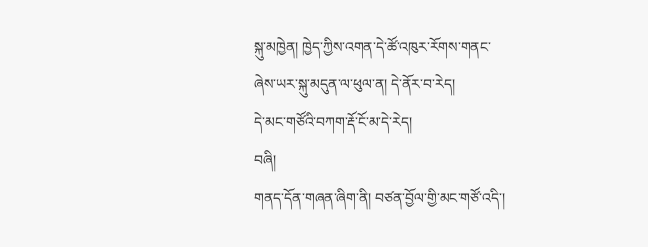སྐུ་མཁྱེན། ཁྱེད་ཀྱིས་འགན་དེ་ཚོ་འཁུར་རོགས་གནང་ཞེས་ཡར་སྐུ་མདུན་ལ་ཕུལ་ན། དེ་ནོར་བ་རེད།
དེ་མང་གཙོའི་བཀག་རྡོ་ངོ་མ་དེ་རེད།
བཞི།
གནད་དོན་གཞན་ཞིག་ནི། བཙན་བྱོལ་གྱི་མང་གཙོ་འདི་།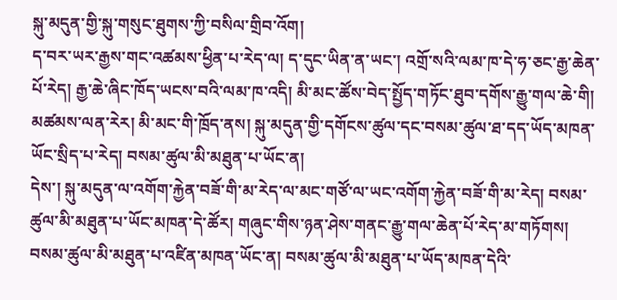སྐུ་མདུན་གྱི་སྐུ་གསུང་ཐུགས་ཀྱི་བསིལ་གྲིབ་འོག།
ད་བར་ཡར་རྒྱས་གང་འཚམས་ཕྱིན་པ་རེད་ལ། ད་དུང་ཡིན་ན་ཡང་། འགྲོ་སའི་ལམ་ཁ་དེ་ཧ་ཅང་རྒྱ་ཆེན་པོ་རེད། རྒྱ་ཆེ་ཞིང་ཁོད་ཡངས་བའི་ལམ་ཁ་འདི། མི་མང་ཚོས་བེད་སྤྱོད་གཏོང་ཐུབ་དགོས་རྒྱུ་གལ་ཆེ་གི།
མཚམས་ལན་རེར། མི་མང་གི་ཁྲོད་ནས། སྐུ་མདུན་གྱི་དགོངས་ཚུལ་དང་བསམ་ཚུལ་ཐ་དད་ཡོད་མཁན་ཡོང་སྲིད་པ་རེད། བསམ་ཚུལ་མི་མཐུན་པ་ཡོང་ན།
དེས་། སྐུ་མདུན་ལ་འགོག་རྐྱེན་བཟོ་གི་མ་རེད་ལ་མང་གཙོ་ལ་ཡང་འགོག་རྐྱེན་བཟོ་གི་མ་རེད། བསམ་ཚུལ་མི་མཐུན་པ་ཡོང་མཁན་དེ་ཚོར། གཞུང་གིས་ཉན་ཤེས་གནང་རྒྱུ་གལ་ཆེན་པོ་རེད་མ་གཏོགས།
བསམ་ཚུལ་མི་མཐུན་པ་འཛིན་མཁན་ཡོང་ན། བསམ་ཚུལ་མི་མཐུན་པ་ཡོད་མཁན་དེའི་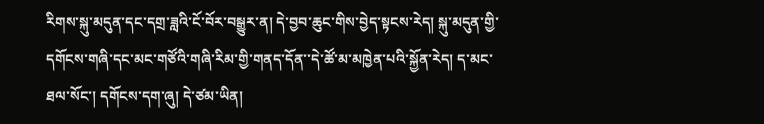རིགས་སྐུ་མདུན་དང་དགྲ་ཟླའི་ངོ་བོར་བསྒྱུར་ན། དེ་བྱབ་ཆུང་གིས་བྱེད་སྟངས་རེད། སྐུ་མདུན་གྱི་དགོངས་གཞི་དང་མང་གཙོའི་གཞི་རིམ་གྱི་གནད་དོན་་དེ་ཚོ་མ་མཁྱེན་པའི་སྐྱོན་རེད། ད་མང་ཐལ་སོང་། དགོངས་དག་ཞུ། དེ་ཙམ་ཡིན།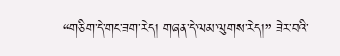“གཅིག་དེ་གང་ཟག་རེད། གཞན་དེ་ལམ་ལུགས་རེད།” ཟེར་བའི་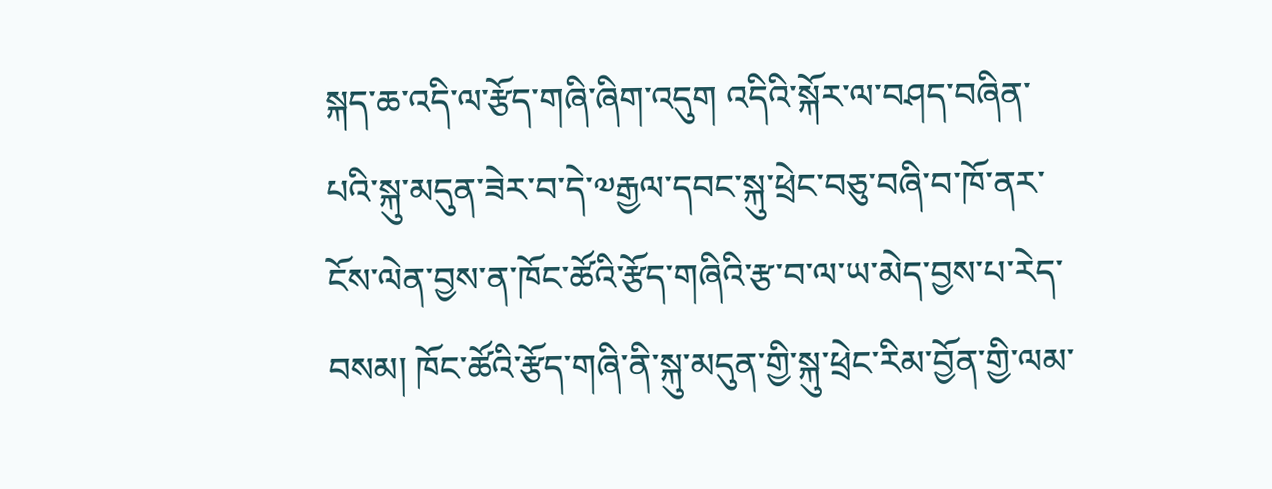སྐད་ཆ་འདི་ལ་རྩོད་གཞི་ཞིག་འདུག འདིའི་སྐོར་ལ་བཤད་བཞིན་པའི་སྐུ་མདུན་ཟེར་བ་དེ་༧རྒྱལ་དབང་སྐུ་ཕྲེང་བཅུ་བཞི་བ་ཁོ་ནར་ངོས་ལེན་བྱས་ན་ཁོང་ཚོའི་རྩོད་གཞིའི་རྩ་བ་ལ་ཡ་མེད་བྱས་པ་རེད་བསམ། ཁོང་ཚོའི་རྩོད་གཞི་ནི་སྐུ་མདུན་གྱི་སྐུ་ཕྲེང་རིམ་བྱོན་གྱི་ལམ་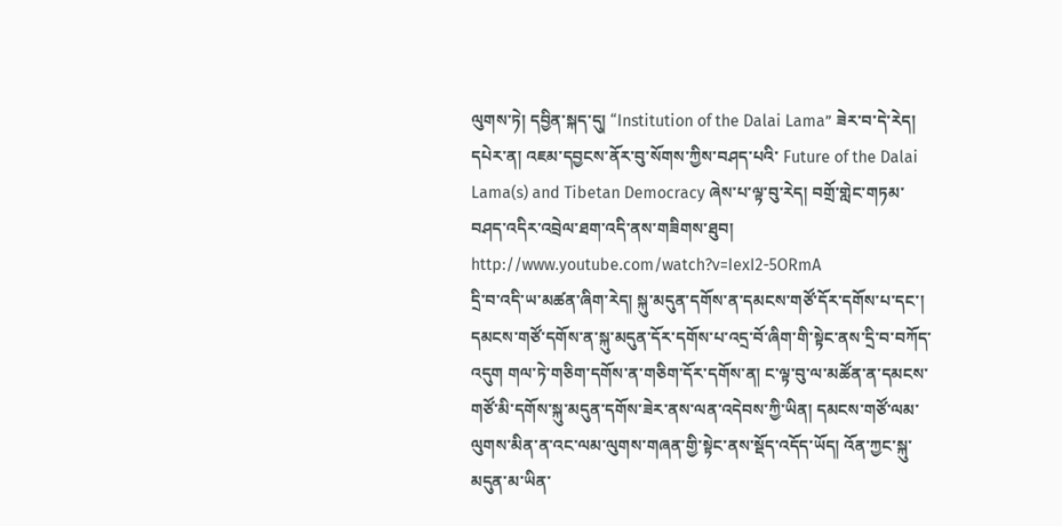ལུགས་ཏེ། དབྱིན་སྐད་དུ། “Institution of the Dalai Lama” ཟེར་བ་དེ་རེད།
དཔེར་ན། འཇམ་དབྱངས་ནོར་བུ་སོགས་ཀྱིས་བཤད་པའི་ Future of the Dalai Lama(s) and Tibetan Democracy ཞེས་པ་ལྟ་བུ་རེད། བགྲོ་གླེང་གཏམ་བཤད་འདིར་འབྲེལ་ཐག་འདི་ནས་གཟིགས་ཐུབ། http://www.youtube.com/watch?v=IexI2-5ORmA
དྲི་བ་འདི་ཡ་མཚན་ཞིག་རེད། སྐུ་མདུན་དགོས་ན་དམངས་གཙོ་དོར་དགོས་པ་དང་། དམངས་གཙོ་དགོས་ན་སྐུ་མདུན་དོར་དགོས་པ་འདྲ་བོ་ཞིག་གི་སྟེང་ནས་དྲི་བ་བཀོད་འདུག གལ་ཏེ་གཅིག་དགོས་ན་གཅིག་དོར་དགོས་ན། ང་ལྟ་བུ་ལ་མཚོན་ན་དམངས་གཙོ་མི་དགོས་སྐུ་མདུན་དགོས་ཟེར་ནས་ལན་འདེབས་ཀྱི་ཡིན། དམངས་གཙོ་ལམ་ལུགས་མིན་ན་འང་ལམ་ལུགས་གཞན་གྱི་སྟེང་ནས་སྡོད་འདོད་ཡོད། འོན་ཀྱང་སྐུ་མདུན་མ་ཡིན་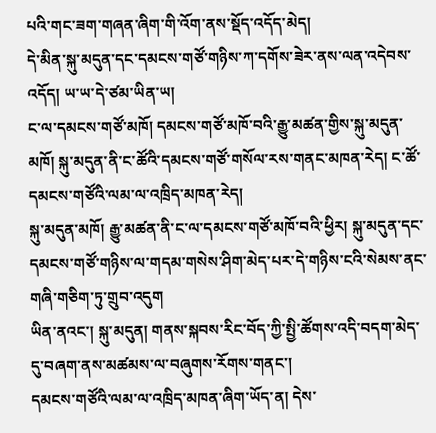པའི་གང་ཟག་གཞན་ཞིག་གི་འོག་ནས་སྡོད་འདོད་མེད།
དེ་མིན་སྐུ་མདུན་དང་དམངས་གཙོ་གཉིས་ཀ་དགོས་ཟེར་ནས་ལན་འདེབས་འདོད། ཡ་ཡ་དེ་ཙམ་ཡིན་ཡ།
ང་ལ་དམངས་གཙོ་མཁོ། དམངས་གཙོ་མཁོ་བའི་རྒྱུ་མཚན་གྱིས་སྐུ་མདུན་མཁོ། སྐུ་མདུན་ནི་ང་ཚོའི་དམངས་གཙོ་གསོལ་རས་གནང་མཁན་རེད། ང་ཚོ་དམངས་གཙོའི་ལམ་ལ་འཁྲིད་མཁན་རེད།
སྐུ་མདུན་མཁོ། རྒྱུ་མཚན་ནི་ང་ལ་དམངས་གཙོ་མཁོ་བའི་ཕྱིར། སྐུ་མདུན་དང་དམངས་གཙོ་གཉིས་ལ་གདམ་གསེས་ཤིག་མེད་པར་དེ་གཉིས་ངའི་སེམས་ནང་གཞི་གཅིག་ཏུ་གྲུབ་འདུག
ཡིན་ནའང་། སྐུ་མདུན། གནས་སྐབས་རིང་བོད་ཀྱི་སྤྱི་ཚོགས་འདི་བདག་མེད་དུ་བཞག་ནས་མཚམས་ལ་བཞུགས་རོགས་གནང་།
དམངས་གཙོའི་ལམ་ལ་འཁྲིད་མཁན་ཞིག་ཡོད་ན། དེས་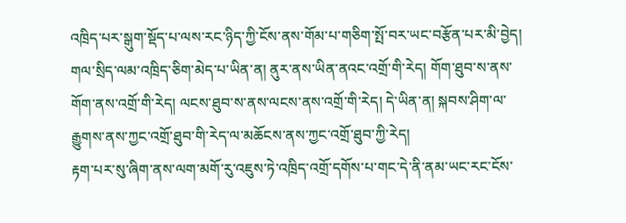འཁྲིད་པར་སྒུག་སྡོད་པ་ལས་རང་ཉིད་ཀྱི་ངོས་ནས་གོམ་པ་གཅིག་སྤོ་བར་ཡང་བརྩོན་པར་མི་བྱེད། གལ་སྲིད་ལམ་འཁྲིད་ཅིག་མེད་པ་ཡིན་ན། ནུར་ནས་ཡིན་ནའང་འགྲོ་གི་རེད། གོག་ཐུབ་ས་ནས་གོག་ནས་འགྲོ་གི་རེད། ལངས་ཐུབ་ས་ནས་ལངས་ནས་འགྲོ་གི་རེད། དེ་ཡིན་ན། སྐབས་ཤིག་ལ་རྒྱུགས་ནས་ཀྱང་འགྲོ་ཐུབ་གི་རེད་ལ་མཆོངས་ནས་ཀྱང་འགྲོ་ཐུབ་ཀྱི་རེད།
རྟག་པར་སུ་ཞིག་ནས་ལག་མགོ་རུ་འཇུས་ཏེ་འཁྲིད་འགྲོ་དགོས་པ་གང་དེ་ནི་ནམ་ཡང་རང་ངོས་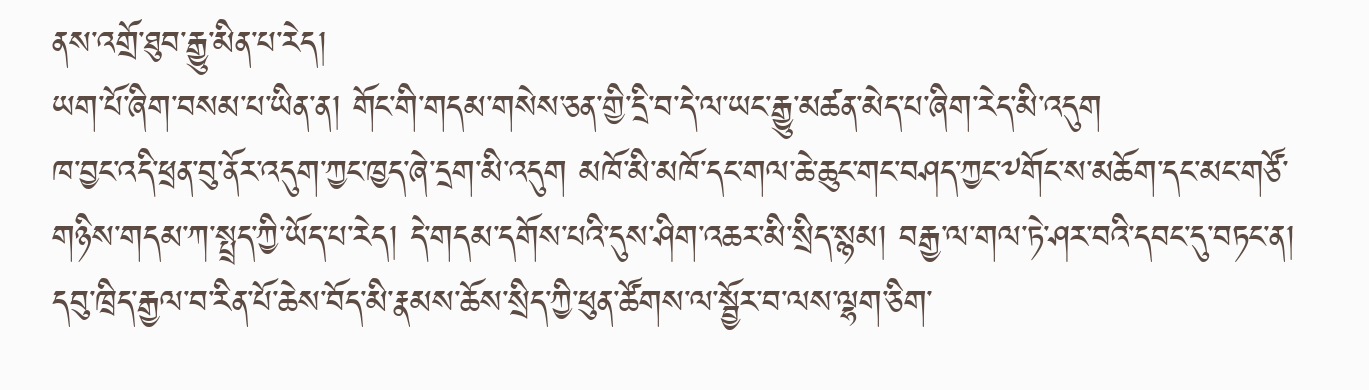ནས་འགྲོ་ཐུབ་རྒྱུ་མིན་པ་རེད།
ཡག་པོ་ཞིག་བསམ་པ་ཡིན་ན། གོང་གི་གདམ་གསེས་ཅན་གྱི་དྲི་བ་དེ་ལ་ཡང་རྒྱུ་མཚན་མེད་པ་ཞིག་རེད་མི་འདུག
ཁ་བྱང་འདི་ཕྲན་བུ་ནོར་འདུག་ཀྱང་ཁྱད་ཞེ་དྲག་མི་འདུག མཁོ་མི་མཁོ་དང་གལ་ཆེ་ཆུང་གང་བཤད་ཀྱང་༸གོང་ས་མཆོག་དང་མང་གཙོ་གཉིས་གདམ་ཀ་སྤྲད་ཀྱི་ཡོད་པ་རེད། དེ་གདམ་དགོས་པའི་དུས་ཤིག་འཆར་མི་སྲིད་སྙམ། བརྒྱ་ལ་གལ་ཏེ་ཤར་བའི་དབང་དུ་བཏང་ན། དབུ་ཁྲིད་རྒྱལ་བ་རིན་པོ་ཆེས་བོད་མི་རྣམས་ཆོས་སྲིད་ཀྱི་ཕུན་ཚོགས་ལ་སྦྱོར་བ་ལས་ལྷག་ཅིག་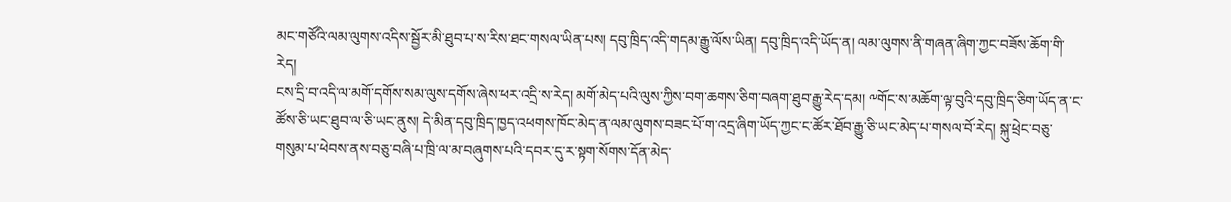མང་གཙོའི་ལམ་ལུགས་འདིས་སྦྱོར་མི་ཐུབ་པ་ས་རིས་ཐང་གསལ་ཡིན་པས། དབུ་ཁྲིད་འདི་གདམ་རྒྱུ་ལོས་ཡིན། དབུ་ཁྲིད་འདི་ཡོད་ན། ལམ་ལུགས་ནི་གཞན་ཞིག་ཀྱང་བཟོས་ཆོག་གི་རེད།
ངས་དྲི་བ་འདི་ལ་མགོ་དགོས་སམ་ལུས་དགོས་ཞེས་ཕར་འདྲི་ས་རེད། མགོ་མེད་པའི་ལུས་ཀྱིས་བག་ཆགས་ཅིག་བཞག་ཐུབ་རྒྱུ་རེད་དམ། ༸གོང་ས་མཆོག་ལྟ་བུའི་དབུ་ཁྲིད་ཅིག་ཡོད་ན་ང་ཚོས་ཅི་ཡང་ཐུབ་ལ་ཅི་ཡང་ནུས། དེ་མིན་དབུ་ཁྲིད་ཁྱད་འཕགས་ཁོང་མེད་ན་ལམ་ལུགས་བཟང་པོ་ག་འདྲ་ཞིག་ཡོད་ཀྱང་ང་ཚོར་ཐོབ་རྒྱུ་ཅི་ཡང་མེད་པ་གསལ་བོ་རེད། སྐུ་ཕྲེང་བཅུ་གསུམ་པ་ཕེབས་ནས་བཅུ་བཞི་པ་ཁྲི་ལ་མ་བཞུགས་པའི་དབར་དུ་ར་སྟག་སོགས་དོན་མེད་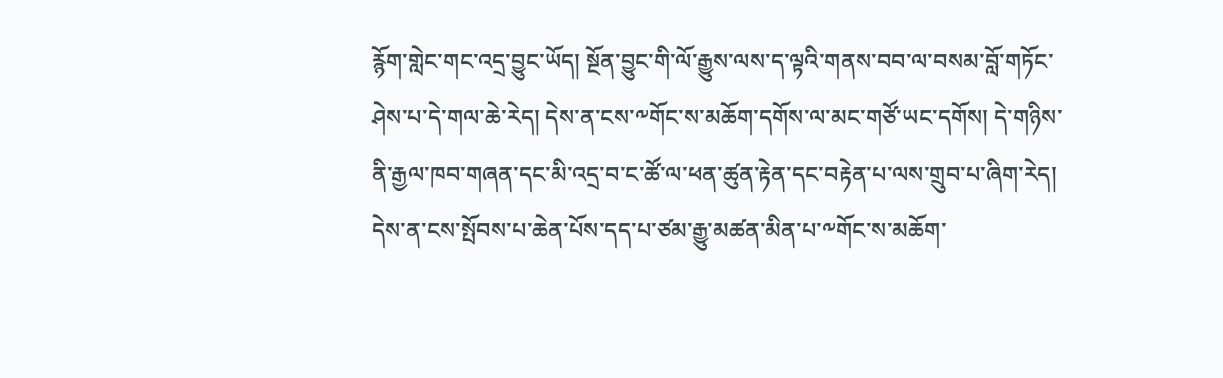རྙོག་གླེང་གང་འདྲ་བྱུང་ཡོད། སྔོན་བྱུང་གི་ལོ་རྒྱུས་ལས་ད་ལྟའི་གནས་བབ་ལ་བསམ་བློ་གཏོང་ཤེས་པ་དེ་གལ་ཆེ་རེད། དེས་ན་ངས་༸གོང་ས་མཆོག་དགོས་ལ་མང་གཙོ་ཡང་དགོས། དེ་གཉིས་ནི་རྒྱལ་ཁབ་གཞན་དང་མི་འདྲ་བ་ང་ཚོ་ལ་ཕན་ཚུན་རྟེན་དང་བརྟེན་པ་ལས་གྲུབ་པ་ཞིག་རེད།
དེས་ན་ངས་སྤོབས་པ་ཆེན་པོས་དད་པ་ཙམ་རྒྱུ་མཚན་མིན་པ་༸གོང་ས་མཆོག་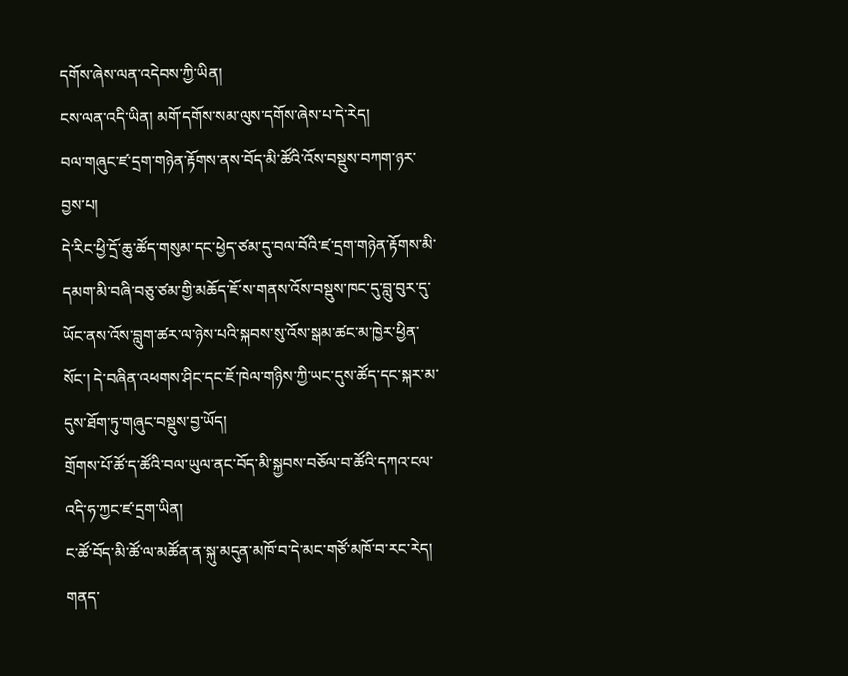དགོས་ཞེས་ལན་འདེབས་ཀྱི་ཡིན།
ངས་ལན་འདི་ཡིན། མགོ་དགོས་སམ་ལུས་དགོས་ཞེས་པ་དེ་རེད།
བལ་གཞུང་ཛ་དྲག་གཉེན་རྟོགས་ནས་བོད་མི་ཚོའི་འོས་བསྡུས་བཀག་ཉར་བྱས་པ།
དེ་རིང་ཕྱི་དྲོ་ཆུ་ཚོད་གསུམ་དང་ཕྱེད་ཙམ་དུ་བལ་བོའི་ཛ་དྲག་གཉེན་རྟོགས་མི་དམག་མི་བཞི་བཅུ་ཙམ་གྱི་མཆོད་ཇོ་ས་གནས་འོས་བསྡུས་ཁང་དུ་བླུ་བུར་དུ་ཡོང་ནས་འོས་བླུག་ཚར་ལ་ཉེས་པའི་སྐབས་སུ་འོས་སྒམ་ཚང་མ་ཁྱེར་ཕྱིན་སོང་། དེ་བཞིན་འཕགས་ཤིང་དང་ཇོ་ཁེལ་གཉིས་ཀྱི་ཡང་དུས་ཚོད་དང་སྐར་མ་དུས་ཐོག་ཏུ་གཞུང་བསྡུས་བྱ་ཡོད།
གྲོགས་པོ་ཚོ་ད་ཚོའི་བལ་ཡུལ་ནང་བོད་མི་སྐྱབས་བཅོལ་བ་ཚོའི་དཀའ་ངལ་འདི་ཧ་ཀྱང་ཛ་དྲག་ཡིན།
ང་ཚོ་བོད་མི་ཚོ་ལ་མཚོན་ན་སྐུ་མདུན་མཁོ་བ་དེ་མང་གཙོ་མཁོ་བ་རང་རེད། གནད་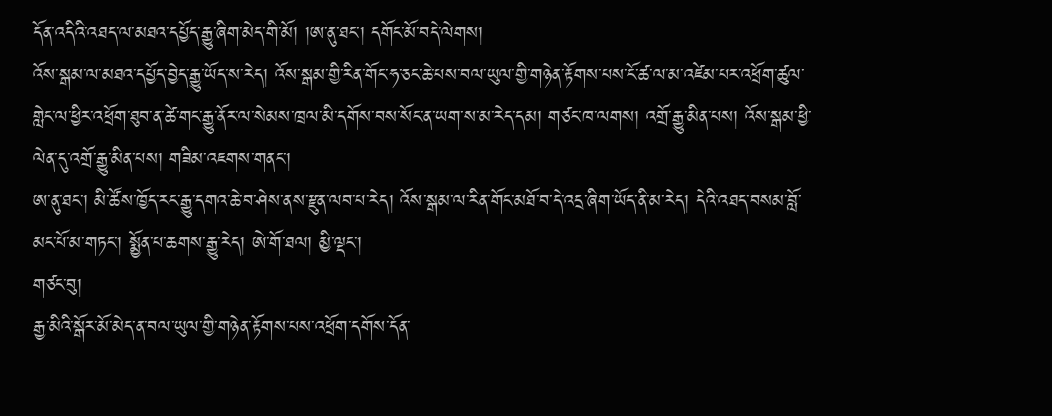དོན་འདིའི་འཐད་ལ་མཐའ་དཔྱོད་རྒྱུ་ཞིག་མེད་གི་མོ། །ཨ་ནུ་ཐང་། དགོང་མོ་བདེ་ལེགས།
འོས་སྒམ་ལ་མཐའ་དཔྱོད་བྱེད་རྒྱུ་ཡོད་ས་རེད། འོས་སྒམ་གྱི་རིན་གོང་ཧ་ཅང་ཆེ་པས་བལ་ཡུལ་གྱི་གཉེན་རྟོགས་པས་ངོ་ཚ་ལ་མ་འཛེམ་པར་འཕྲོག་ཚུལ་གླེང་ལ་ཕྱིར་འཕྲོག་ཐུབ་ན་ཚེ་གང་རྒྱུ་ནོར་ལ་སེམས་ཁྲལ་མི་དགོས་བས་སོང་ན་ཡག་ས་མ་རེད་དམ། གཙང་ཁ་ལགས། འགྲོ་རྒྱུ་མིན་པས། འོས་སྒམ་ཕྱི་ལེན་དུ་འགྲོ་རྒྱུ་མིན་པས། གཟིམ་འཇགས་གནང་།
ཨ་ནུ་ཐང་། མི་ཚོས་ཁྱོད་རང་རྒྱུ་དགའ་ཆེ་བ་ཤེས་ནས་རྫུན་ལབ་པ་རེད། འོས་སྒམ་ལ་རིན་གོང་མཐོ་བ་དེ་འདྲ་ཞིག་ཡོད་ནི་མ་རེད། དེའི་འཐད་བསམ་བློ་མང་པོ་མ་གཏང་། སྨྱོན་པ་ཆགས་རྒྱུ་རེད། ཨེ་གོ་ཐལ། མྱི་ལྡང་།
གཙང་བུ།
རྒྱ་མིའི་སྒོར་མོ་མེད་ན་བལ་ཡུལ་གྱི་གཉེན་རྟོགས་པས་འཕྲོག་དགོས་དོན་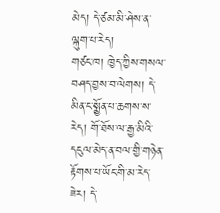མེད། དེ་ཙམ་མི་ཤེས་ན་ལྐུག་པ་རེད།
གཙང་ཁ། ཁྱེད་ཀྱིས་གསལ་བཤད་བྱས་བ་ལེགས། དེ་མིན་ང་སྨྱོན་པ་ཆགས་ས་རེད། གོ་ཐོས་ལ་རྒྱ་མིའི་དངུལ་མེད་ན་བལ་གྱི་གཉེན་རྟོགས་པ་ཡོང་གི་མ་རེད་ཟེར། དེ་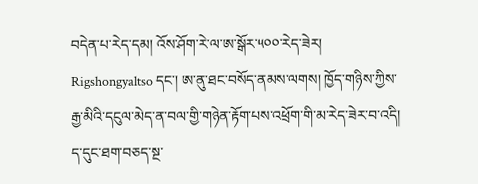བདེན་པ་རེད་དམ། འོས་ཤོག་རེ་ལ་ཨ་སྒོར་༥༠༠་རེད་ཟེར།
Rigshongyaltso དང་། ཨ་ནུ་ཐང་བསོད་ནམས་ལགས། ཁྱོད་གཉིས་ཀྱིས་རྒྱ་མིའི་དངུལ་མེད་ན་བལ་གྱི་གཉེན་རྟོག་པས་འཕྲོག་གི་མ་རེད་ཟེར་བ་འདི། ད་དུང་ཐག་བཅད་སྔ་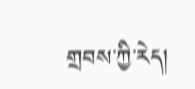གྲབས་ཀྱི་རེད།